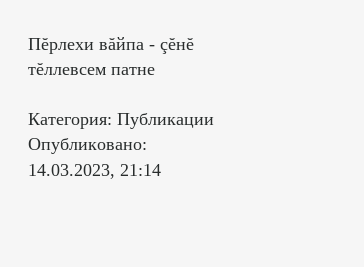Пĕрлехи вăйпа - çĕнĕ тĕллевсем патне

Категория: Публикации Опубликовано: 14.03.2023, 21:14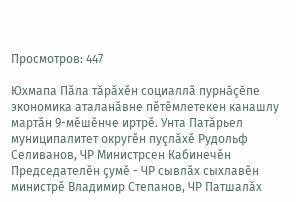Просмотров: 447

Юхмапа Пăла тăрăхĕн социаллă пурнăçĕпе экономика аталанăвне пĕтĕмлетекен канашлу мартăн 9-мĕшĕнче иртрĕ. Унта Патăрьел муниципалитет округĕн пуçлăхĕ Рудольф Селиванов, ЧР Министрсен Кабинечĕн Председателĕн çумĕ - ЧР сывлăх сыхлавĕн министрĕ Владимир Степанов, ЧР Патшалăх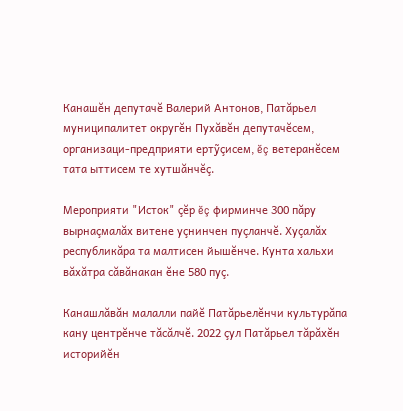Канашĕн депутачĕ Валерий Антонов, Патăрьел муниципалитет округĕн Пухăвĕн депутачĕсем, организаци-предприяти ертỹçисем, ĕç ветеранĕсем тата ыттисем те хутшăнчĕç.

Мероприяти "Исток" çĕр ĕç фирминче 300 пăру вырнаçмалăх витене уçнинчен пуçланчĕ. Хуçалăх республикăра та малтисен йышĕнче. Кунта хальхи вăхăтра сăвăнакан ĕне 580 пуç.

Канашлăвăн малалли пайĕ Патăрьелĕнчи культурăпа кану центрĕнче тăсăлчĕ. 2022 çул Патăрьел тăрăхĕн историйĕн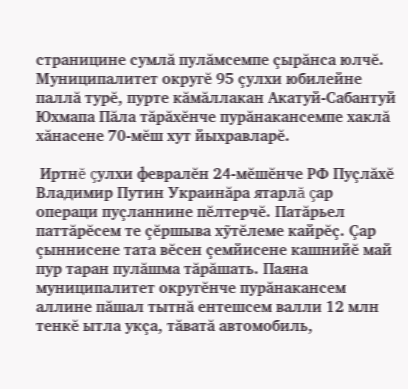страницине сумлă пулăмсемпе çырăнса юлчĕ. Муниципалитет округĕ 95 çулхи юбилейне паллă турĕ, пурте кăмăллакан Акатуй-Сабантуй Юхмапа Пăла тăрăхĕнче пурăнакансемпе хаклă хăнасене 70-мĕш хут йыхравларĕ.

 Иртнĕ çулхи февралĕн 24-мĕшĕнче РФ Пуçлăхĕ Владимир Путин Украинăра ятарлă çар операци пуçланнине пĕлтерчĕ. Патăрьел паттăрĕсем те çĕршыва хỹтĕлеме кайрĕç. Çар çыннисене тата вĕсен çемйисене кашнийĕ май пур таран пулăшма тăрăшать. Паяна муниципалитет округĕнче пурăнакансем аллине пăшал тытнă ентешсем валли 12 млн тенкĕ ытла укçа, тăватă автомобиль,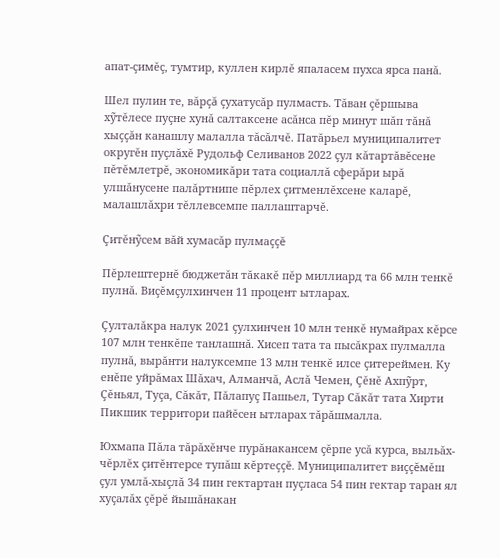апат-çимĕç, тумтир, куллен кирлĕ япаласем пухса ярса панă.

Шел пулин те, вăрçă çухатусăр пулмасть. Тăван çĕршыва хỹтĕлесе пуçне хунă салтаксене асăнса пĕр минут шăп тăнă хыççăн канашлу малалла тăсăлчĕ. Патăрьел муниципалитет округĕн пуçлăхĕ Рудольф Селиванов 2022 çул кăтартăвĕсене пĕтĕмлетрĕ, экономикăри тата социаллă сферăри ырă улшăнусене палăртнипе пĕрлех çитменлĕхсене каларĕ, малашлăхри тĕллевсемпе паллаштарчĕ.

Çитĕнỹсем вăй хумасăр пулмаççĕ

Пĕрлештернĕ бюджетăн тăкакĕ пĕр миллиард та 66 млн тенкĕ пулнă. Виçĕмçулхинчен 11 процент ытларах.

Çулталăкра налук 2021 çулхинчен 10 млн тенкĕ нумайрах кĕрсе 107 млн тенкĕпе танлашнă. Хисеп тата та пысăкрах пулмалла пулнă, вырăнти налуксемпе 13 млн тенкĕ илсе çитереймен. Ку енĕпе уйрăмах Шăхач, Алманчă, Аслă Чемен, Çĕнĕ Ахпỹрт, Çĕньял, Туçа, Сăкăт, Пăлапуç Пашьел, Тутар Сăкăт тата Хирти Пикшик территори пайĕсен ытларах тăрăшмалла.

Юхмапа Пăла тăрăхĕнче пурăнакансем çĕрпе усă курса, выльăх-чĕрлĕх çитĕнтерсе тупăш кĕртеççĕ. Муниципалитет виççĕмĕш çул умлă-хыçлă 34 пин гектартан пуçласа 54 пин гектар таран ял хуçалăх çĕрĕ йышăнакан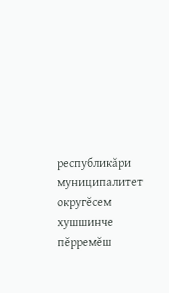республикăри муниципалитет округĕсем хушшинче пĕрремĕш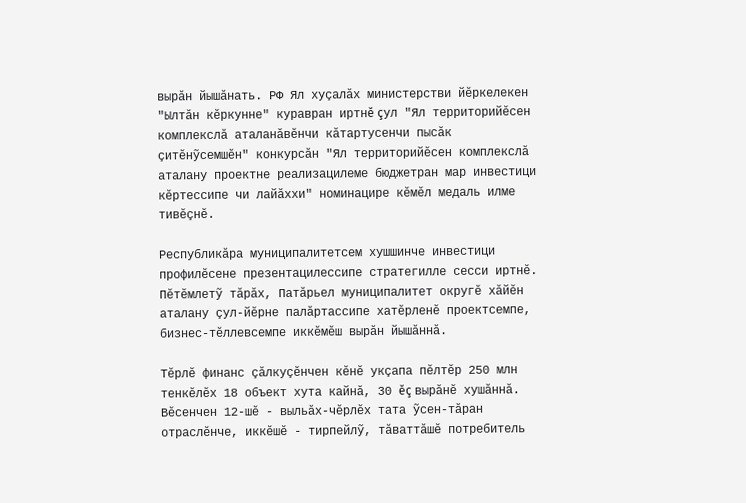вырăн йышăнать. РФ Ял хуçалăх министерстви йĕркелекен "Ылтăн кĕркунне" куравран иртнĕ çул "Ял территорийĕсен комплекслă аталанăвĕнчи кăтартусенчи пысăк çитĕнỹсемшĕн" конкурсăн "Ял территорийĕсен комплекслă аталану проектне реализацилеме бюджетран мар инвестици кĕртессипе чи лайăххи" номинацире кĕмĕл медаль илме тивĕçнĕ.

Республикăра муниципалитетсем хушшинче инвестици профилĕсене презентацилессипе стратегилле сесси иртнĕ. Пĕтĕмлетỹ тăрăх, Патăрьел муниципалитет округĕ хăйĕн аталану çул-йĕрне палăртассипе хатĕрленĕ проектсемпе, бизнес-тĕллевсемпе иккĕмĕш вырăн йышăннă.

Тĕрлĕ финанс çăлкуçĕнчен кĕнĕ укçапа пĕлтĕр 250 млн тенкĕлĕх 18 объект хута кайнă, 30 ĕç вырăнĕ хушăннă. Вĕсенчен 12-шĕ - выльăх-чĕрлĕх тата ỹсен-тăран отраслĕнче, иккĕшĕ - тирпейлỹ, тăваттăшĕ потребитель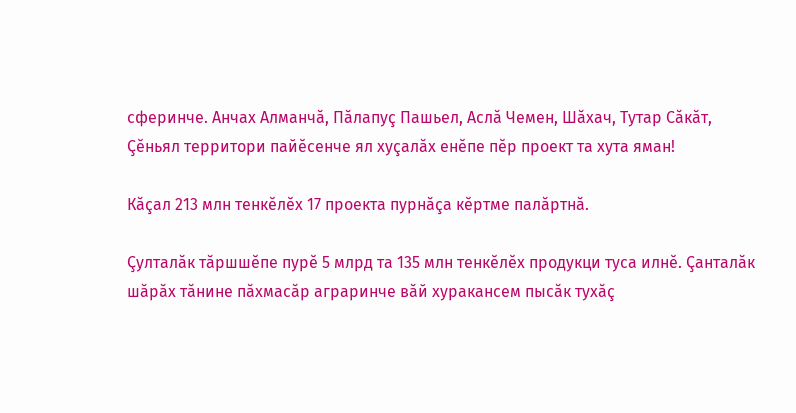сферинче. Анчах Алманчă, Пăлапуç Пашьел, Аслă Чемен, Шăхач, Тутар Сăкăт, Çĕньял территори пайĕсенче ял хуçалăх енĕпе пĕр проект та хута яман!

Кăçал 213 млн тенкĕлĕх 17 проекта пурнăçа кĕртме палăртнă.

Çулталăк тăршшĕпе пурĕ 5 млрд та 135 млн тенкĕлĕх продукци туса илнĕ. Çанталăк шăрăх тăнине пăхмасăр аграринче вăй хуракансем пысăк тухăç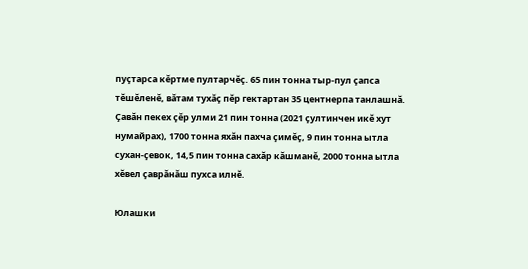пуçтарса кĕртме пултарчĕç. 65 пин тонна тыр-пул çапса тĕшĕленĕ, вăтам тухăç пĕр гектартан 35 центнерпа танлашнă. Çавăн пекех çĕр улми 21 пин тонна (2021 çултинчен икĕ хут нумайрах), 1700 тонна яхăн пахча çимĕç, 9 пин тонна ытла сухан-çевок, 14,5 пин тонна сахăр кăшманĕ, 2000 тонна ытла хĕвел çаврăнăш пухса илнĕ.

Юлашки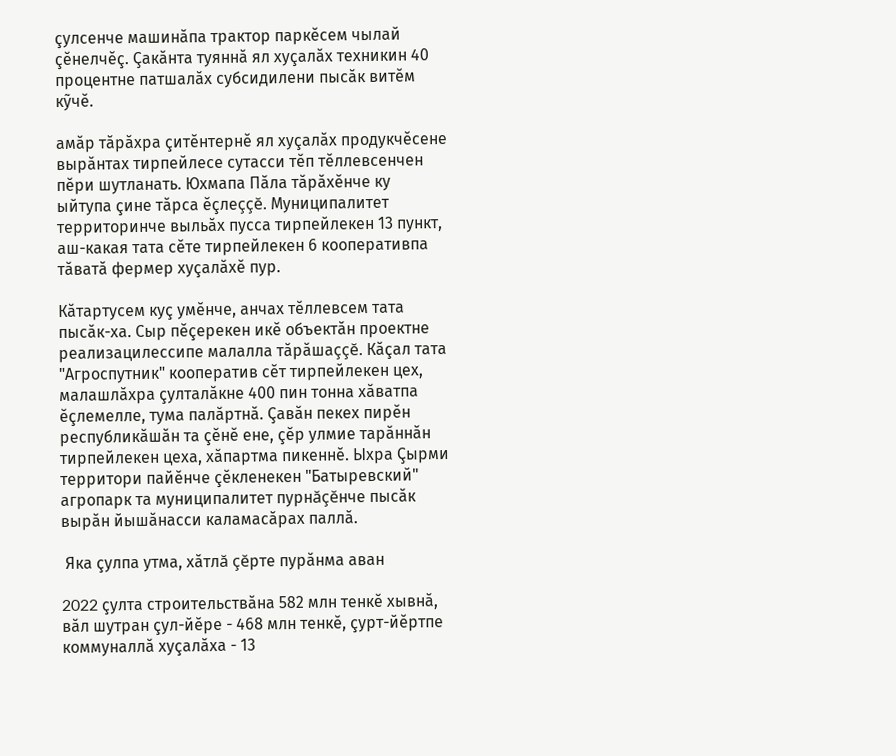çулсенче машинăпа трактор паркĕсем чылай çĕнелчĕç. Çакăнта туяннă ял хуçалăх техникин 40 процентне патшалăх субсидилени пысăк витĕм кỹчĕ.

амăр тăрăхра çитĕнтернĕ ял хуçалăх продукчĕсене вырăнтах тирпейлесе сутасси тĕп тĕллевсенчен пĕри шутланать. Юхмапа Пăла тăрăхĕнче ку ыйтупа çине тăрса ĕçлеççĕ. Муниципалитет территоринче выльăх пусса тирпейлекен 13 пункт, аш-какая тата сĕте тирпейлекен 6 кооперативпа тăватă фермер хуçалăхĕ пур.

Кăтартусем куç умĕнче, анчах тĕллевсем тата пысăк-ха. Сыр пĕçерекен икĕ объектăн проектне реализацилессипе малалла тăрăшаççĕ. Кăçал тата "Агроспутник" кооператив сĕт тирпейлекен цех, малашлăхра çулталăкне 400 пин тонна хăватпа ĕçлемелле, тума палăртнă. Çавăн пекех пирĕн республикăшăн та çĕнĕ ене, çĕр улмие тарăннăн тирпейлекен цеха, хăпартма пикеннĕ. Ыхра Çырми территори пайĕнче çĕкленекен "Батыревский" агропарк та муниципалитет пурнăçĕнче пысăк вырăн йышăнасси каламасăрах паллă.

 Яка çулпа утма, хăтлă çĕрте пурăнма аван

2022 çулта строительствăна 582 млн тенкĕ хывнă, вăл шутран çул-йĕре - 468 млн тенкĕ, çурт-йĕртпе коммуналлă хуçалăха - 13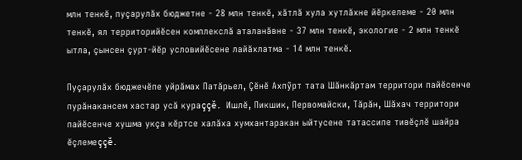млн тенкĕ, пуçарулăх бюджетне - 28 млн тенкĕ, хăтлă хула хутлăхне йĕркелеме - 20 млн тенкĕ, ял территорийĕсен комплекслă аталанăвне - 37 млн тенкĕ, экологие - 2 млн тенкĕ ытла, çынсен çурт-йĕр условийĕсене лайăхлатма - 14 млн тенкĕ.

Пуçарулăх бюджечĕпе уйрăмах Патăрьел, Çĕнĕ Ахпỹрт тата Шăнкăртам территори пайĕсенче пурăнакансем хастар усă кураççĕ. Ишлĕ, Пикшик, Первомайски, Тăрăн, Шăхач территори пайĕсенче хушма укçа кĕртсе халăха хумхантаракан ыйтусене татассипе тивĕçлĕ шайра ĕçлемеççĕ.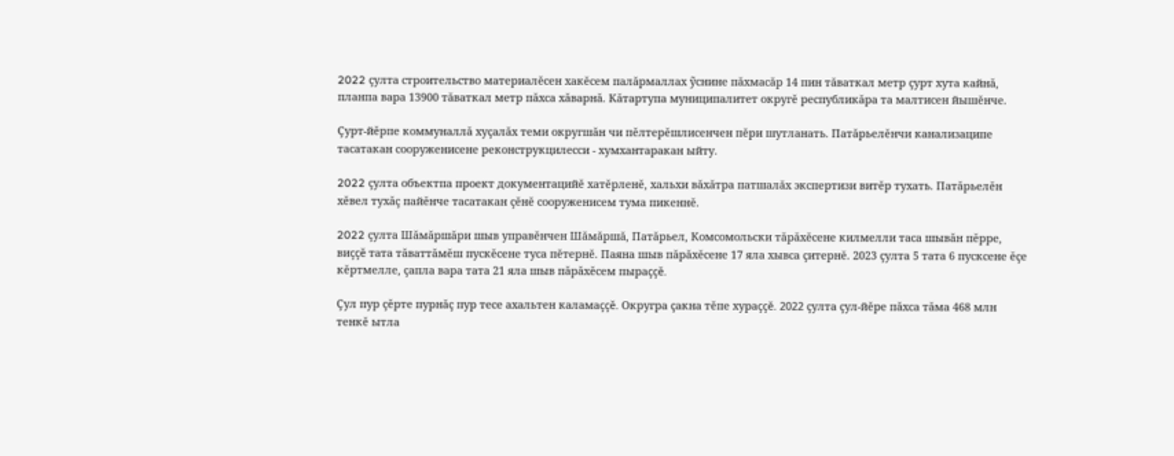2022 çулта строительство материалĕсен хакĕсем палăрмаллах ỹснине пăхмасăр 14 пин тăваткал метр çурт хута кайнă, планпа вара 13900 тăваткал метр пăхса хăварнă. Кăтартупа муниципалитет округĕ республикăра та малтисен йышĕнче.

Çурт-йĕрпе коммуналлă хуçалăх теми округшăн чи пĕлтерĕшлисенчен пĕри шутланать. Патăрьелĕнчи канализаципе тасатакан сооруженисене реконструкцилесси - хумхантаракан ыйту.

2022 çулта объектпа проект документацийĕ хатĕрленĕ, хальхи вăхăтра патшалăх экспертизи витĕр тухать. Патăрьелĕн хĕвел тухăç пайĕнче тасатакан çĕнĕ сооруженисем тума пикеннĕ.

2022 çулта Шăмăршăри шыв управĕнчен Шăмăршă, Патăрьел, Комсомольски тăрăхĕсене килмелли таса шывăн пĕрре, виççĕ тата тăваттăмĕш пускĕсене туса пĕтернĕ. Паяна шыв пăрăхĕсене 17 яла хывса çитернĕ. 2023 çулта 5 тата 6 пусксене ĕçе кĕртмелле, çапла вара тата 21 яла шыв пăрăхĕсем пыраççĕ.

Çул пур çĕрте пурнăç пур тесе ахальтен каламаççĕ. Округра çакна тĕпе хураççĕ. 2022 çулта çул-йĕре пăхса тăма 468 млн тенкĕ ытла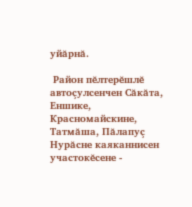уйăрнă.

 Район пĕлтерĕшлĕ автоçулсенчен Сăкăта, Еншике, Красномайскине, Татмăша, Пăлапуç Нурăсне каяканнисен участокĕсене -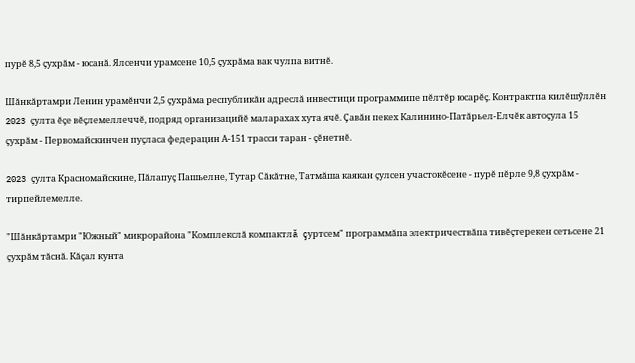пурĕ 8,5 çухрăм - юсанă. Ялсенчи урамсене 10,5 çухрăма вак чулпа витнĕ.

Шăнкăртамри Ленин урамĕнчи 2,5 çухрăма республикăн адреслă инвестици программипе пĕлтĕр юсарĕç. Контрактпа килĕшỹллĕн 2023 çулта ĕçе вĕçлемеллеччĕ, подряд организацийĕ маларахах хута ячĕ. Çавăн пекех Калинино-Патăрьел-Елчĕк автоçула 15 çухрăм - Первомайскинчен пуçласа федерацин А-151 трасси таран - çĕнетнĕ.

2023 çулта Красномайскине, Пăлапуç Пашьелне, Тутар Сăкăтне, Татмăша каякан çулсен участокĕсене - пурĕ пĕрле 9,8 çухрăм - тирпейлемелле.

"Шăнкăртамри "Южный" микрорайона "Комплекслă компактлă çуртсем" программăпа электричествăпа тивĕçтерекен сетьсене 21 çухрăм тăснă. Кăçал кунта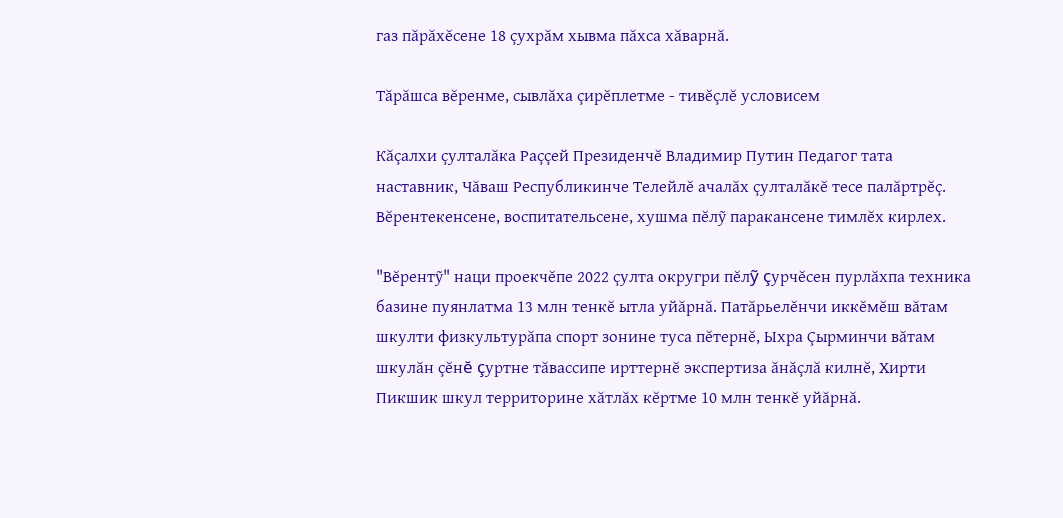газ пăрăхĕсене 18 çухрăм хывма пăхса хăварнă.

Тăрăшса вĕренме, сывлăха çирĕплетме - тивĕçлĕ условисем

Кăçалхи çулталăка Раççей Президенчĕ Владимир Путин Педагог тата наставник, Чăваш Республикинче Телейлĕ ачалăх çулталăкĕ тесе палăртрĕç. Вĕрентекенсене, воспитательсене, хушма пĕлỹ паракансене тимлĕх кирлех.

"Вĕрентỹ" наци проекчĕпе 2022 çулта округри пĕлỹ çурчĕсен пурлăхпа техника базине пуянлатма 13 млн тенкĕ ытла уйăрнă. Патăрьелĕнчи иккĕмĕш вăтам шкулти физкультурăпа спорт зонине туса пĕтернĕ, Ыхра Çырминчи вăтам шкулăн çĕнĕ çуртне тăвассипе ирттернĕ экспертиза ăнăçлă килнĕ, Хирти Пикшик шкул территорине хăтлăх кĕртме 10 млн тенкĕ уйăрнă.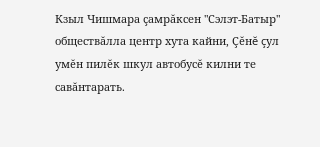Кзыл Чишмара çамрăксен "Сэлэт-Батыр" обществăлла центр хута кайни, Çĕнĕ çул умĕн пилĕк шкул автобусĕ килни те савăнтарать.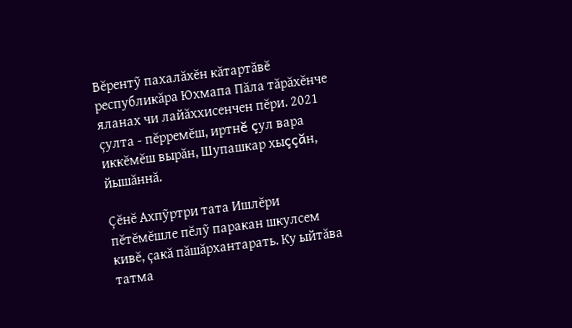Вĕрентỹ пахалăхĕн кăтартăвĕ республикăра Юхмапа Пăла тăрăхĕнче яланах чи лайăххисенчен пĕри. 2021 çулта - пĕрремĕш, иртнĕ çул вара иккĕмĕш вырăн, Шупашкар хыççăн, йышăннă.

Çĕнĕ Ахпỹртри тата Ишлĕри пĕтĕмĕшле пĕлỹ паракан шкулсем кивĕ, çакă пăшăрхантарать. Ку ыйтăва татма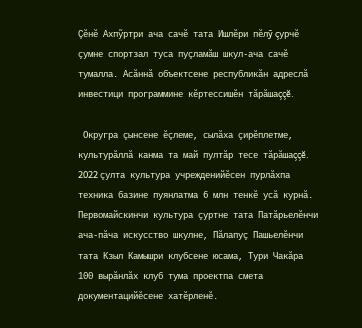Çĕнĕ Ахпỹртри ача сачĕ тата Ишлĕри пĕлỹ çурчĕ çумне спортзал туса пуçламăш шкул-ача сачĕ тумалла. Асăннă объектсене республикăн адреслă инвестици программине кĕртессишĕн тăрăшаççĕ.

 Округра çынсене ĕçлеме, сылăха çирĕплетме, культурăллă канма та май пултăр тесе тăрăшаççĕ. 2022 çулта культура учрежденийĕсен пурлăхпа техника базине пуянлатма 6 млн тенкĕ усă курнă. Первомайскинчи культура çуртне тата Патăрьелĕнчи ача-пăча искусство шкулне, Пăлапуç Пашьелĕнчи тата Кзыл Камышри клубсене юсама, Тури Чакăра 100 вырăнлăх клуб тума проектпа смета документацийĕсене хатĕрленĕ.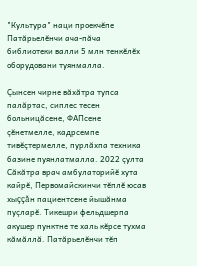"Культура" наци проекчĕпе Патăрьелĕнчи ача-пăча библиотеки валли 5 млн тенкĕлĕх оборудовани туянмалла.

Çынсен чирне вăхăтра тупса палăртас, сиплес тесен больницăсене, ФАПсене çĕнетмелле, кадрсемпе тивĕçтермелле, пурлăхпа техника базине пуянлатмалла. 2022 çулта Сăкăтра врач амбулаторийĕ хута кайрĕ, Первомайскинчи тĕплĕ юсав хыççăн пациентсене йышăнма пуçларĕ. Тикешри фельдшерпа акушер пунктне те халь кĕрсе тухма кăмăллă. Патăрьелĕнчи тĕп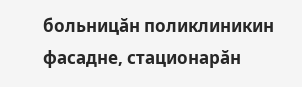больницăн поликлиникин фасадне, стационарăн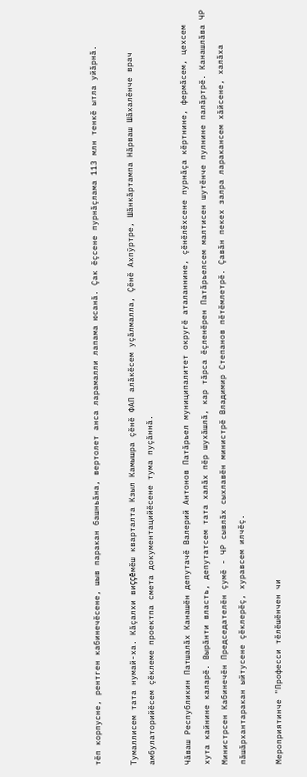тĕп корпусне, рентген кабинечĕсене, шыв паракан башньăна, вертолет анса ларамалли лапама юсанă. Çак ĕçсене пурнăçлама 113 млн тенкĕ ытла уйăрнă.

Тумаллисем тата нумай-ха. Кăçалхи виççĕмĕш кварталта Кзыл Камышра çĕнĕ ФАП алăкĕсем уçăлмалла, Çĕнĕ Ахпỹртре, Шăнкăртампа Нăрваш Шăхалĕнче врач амбулаторийĕсем çĕклеме проектпа смета документацийĕсене тума пуçăннă.

Чăваш Республикин Патшалăх Канашĕн депутачĕ Валерий Антонов Патăрьел муниципалитет округĕ аталаннине, çĕнĕлĕхсене пурнăçа кĕртнине, фермăсем, цехсем хута кайнине каларĕ. Вырăнти власть, депутатсем тата халăх пĕр шухăшлă, кар тăрса ĕçленĕрен Патăрьелсем малтисен шутĕнче пулнине палăртрĕ. Канашлăва ЧР Министрсен Кабинечĕн Председателĕн çумĕ - ЧР сывлăх сыхлавĕн министрĕ Владимир Степанов пĕтĕмлетрĕ. Çавăн пекех залра ларакансем хăйсене, халăха пăшăрхантаракан ыйтусене çĕклерĕç, хуравсем илчĕç.

Мероприятинче "Професси тĕлĕшĕнчен чи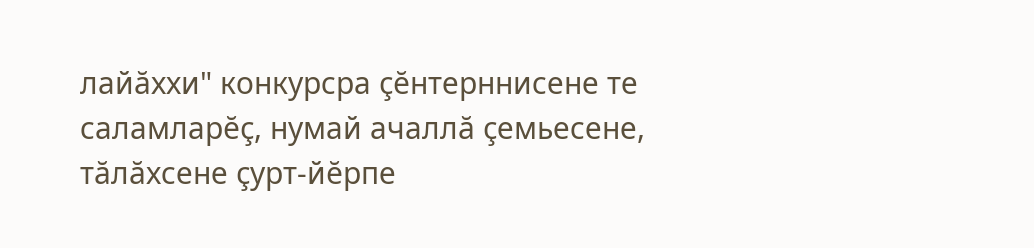лайăххи" конкурсра çĕнтерннисене те саламларĕç, нумай ачаллă çемьесене, тăлăхсене çурт-йĕрпе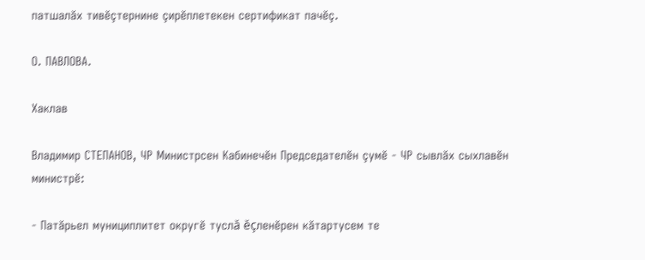патшалăх тивĕçтернине çирĕплетекен сертификат пачĕç.

О. ПАВЛОВА.

Хаклав

Владимир СТЕПАНОВ, ЧР Министрсен Кабинечĕн Председателĕн çумĕ - ЧР сывлăх сыхлавĕн министрĕ:

- Патăрьел мунициплитет округĕ туслă ĕçленĕрен кăтартусем те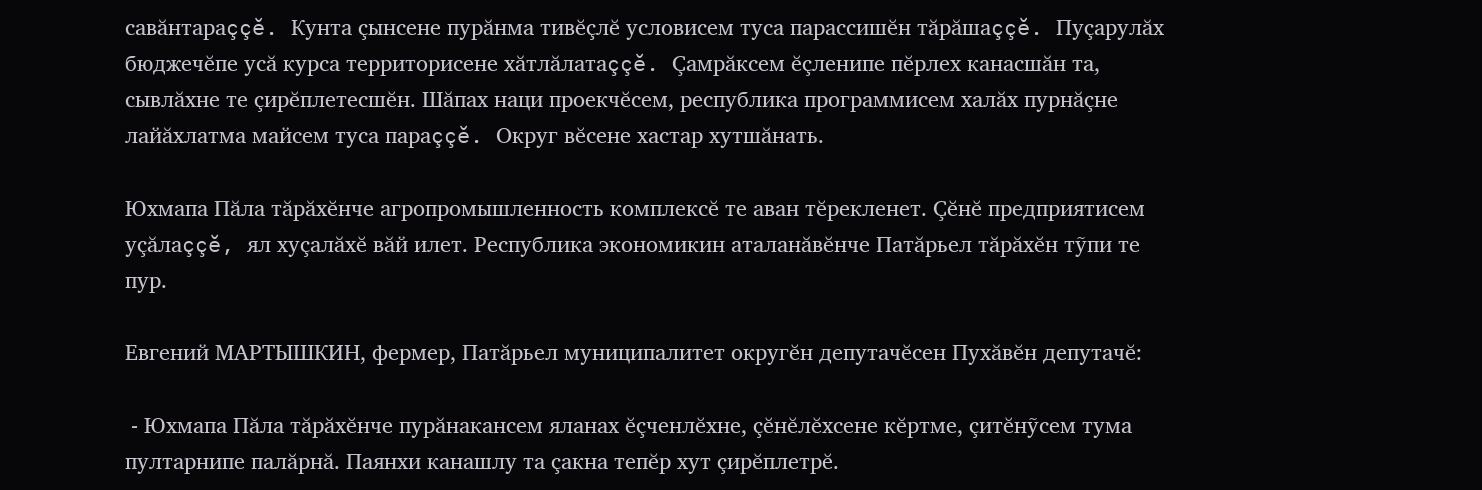савăнтараççĕ. Кунта çынсене пурăнма тивĕçлĕ условисем туса парассишĕн тăрăшаççĕ. Пуçарулăх бюджечĕпе усă курса территорисене хăтлăлатаççĕ. Çамрăксем ĕçленипе пĕрлех канасшăн та, сывлăхне те çирĕплетесшĕн. Шăпах наци проекчĕсем, республика программисем халăх пурнăçне лайăхлатма майсем туса параççĕ. Округ вĕсене хастар хутшăнать.

Юхмапа Пăла тăрăхĕнче агропромышленность комплексĕ те аван тĕрекленет. Çĕнĕ предприятисем уçăлаççĕ, ял хуçалăхĕ вăй илет. Республика экономикин аталанăвĕнче Патăрьел тăрăхĕн тỹпи те пур.

Евгений МАРТЫШКИН, фермер, Патăрьел муниципалитет округĕн депутачĕсен Пухăвĕн депутачĕ:

 - Юхмапа Пăла тăрăхĕнче пурăнакансем яланах ĕçченлĕхне, çĕнĕлĕхсене кĕртме, çитĕнỹсем тума пултарнипе палăрнă. Паянхи канашлу та çакна тепĕр хут çирĕплетрĕ.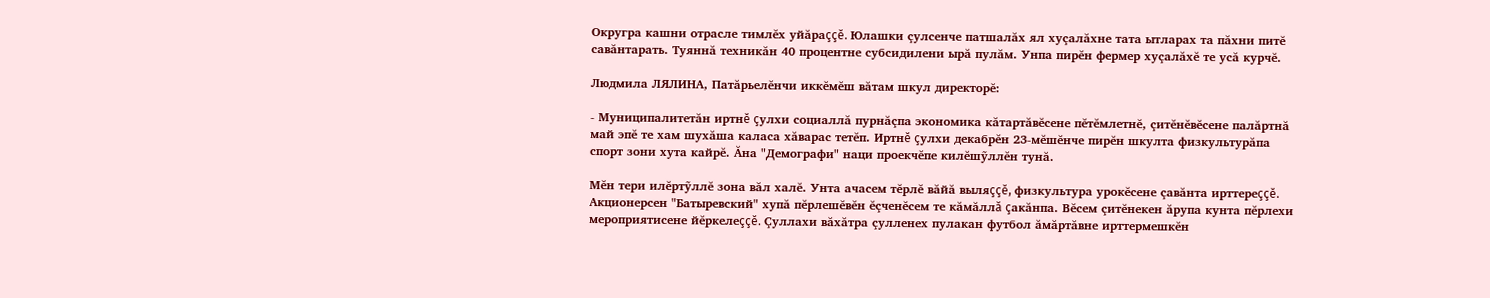Округра кашни отрасле тимлĕх уйăраççĕ. Юлашки çулсенче патшалăх ял хуçалăхне тата ытларах та пăхни питĕ савăнтарать. Туяннă техникăн 40 процентне субсидилени ырă пулăм. Унпа пирĕн фермер хуçалăхĕ те усă курчĕ.

Людмила ЛЯЛИНА, Патăрьелĕнчи иккĕмĕш вăтам шкул директорĕ:

- Муниципалитетăн иртнĕ çулхи социаллă пурнăçпа экономика кăтартăвĕсене пĕтĕмлетнĕ, çитĕнĕвĕсене палăртнă май эпĕ те хам шухăша каласа хăварас тетĕп. Иртнĕ çулхи декабрĕн 23-мĕшĕнче пирĕн шкулта физкультурăпа спорт зони хута кайрĕ. Ăна "Демографи" наци проекчĕпе килĕшỹллĕн тунă.

Мĕн тери илĕртỹллĕ зона вăл халĕ. Унта ачасем тĕрлĕ вăйă выляççĕ, физкультура урокĕсене çавăнта ирттереççĕ. Акционерсен "Батыревский" хупă пĕрлешĕвĕн ĕçченĕсем те кăмăллă çакăнпа. Вĕсем çитĕнекен ăрупа кунта пĕрлехи мероприятисене йĕркелеççĕ. Çуллахи вăхăтра çулленех пулакан футбол ăмăртăвне ирттермешкĕн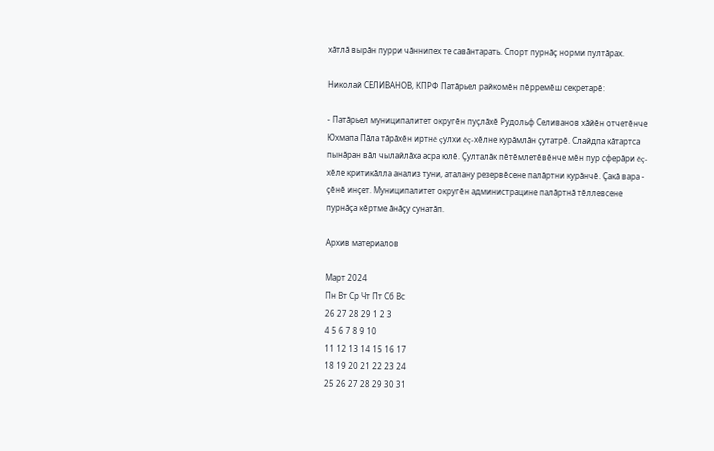хăтлă вырăн пурри чăннипех те савăнтарать. Спорт пурнăç норми пултăрах.

Николай СЕЛИВАНОВ, КПРФ Патăрьел райкомĕн пĕрремĕш секретарĕ:

- Патăрьел муниципалитет округĕн пуçлăхĕ Рудольф Селиванов хăйĕн отчетĕнче Юхмапа Пăла тăрăхĕн иртнĕ çулхи ĕç-хĕлне курăмлăн çутатрĕ. Слайдпа кăтартса пынăран вăл чылайлăха асра юлĕ. Çулталăк пĕтĕмлетĕвĕнче мĕн пур сферăри ĕç-хĕле критикăлла анализ туни, аталану резервĕсене палăртни курăнчĕ. Çакă вара - çĕнĕ инçет. Муниципалитет округĕн администрацине палăртнă тĕллевсене пурнăçа кĕртме ăнăçу сунатăп.

Архив материалов

Март 2024
Пн Вт Ср Чт Пт Сб Вс
26 27 28 29 1 2 3
4 5 6 7 8 9 10
11 12 13 14 15 16 17
18 19 20 21 22 23 24
25 26 27 28 29 30 31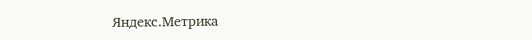Яндекс.Метрика